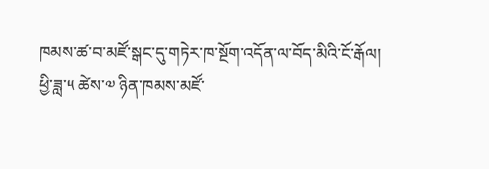ཁམས་ཚ་བ་མཛོ་སྒང་དུ་གཏེར་ཁ་སྔོག་འདོན་ལ་བོད་མིའི་ངོ་རྒོལ།
ཕྱི་ཟླ་༥ ཚེས་༧ ཉིན་ཁམས་མཛོ་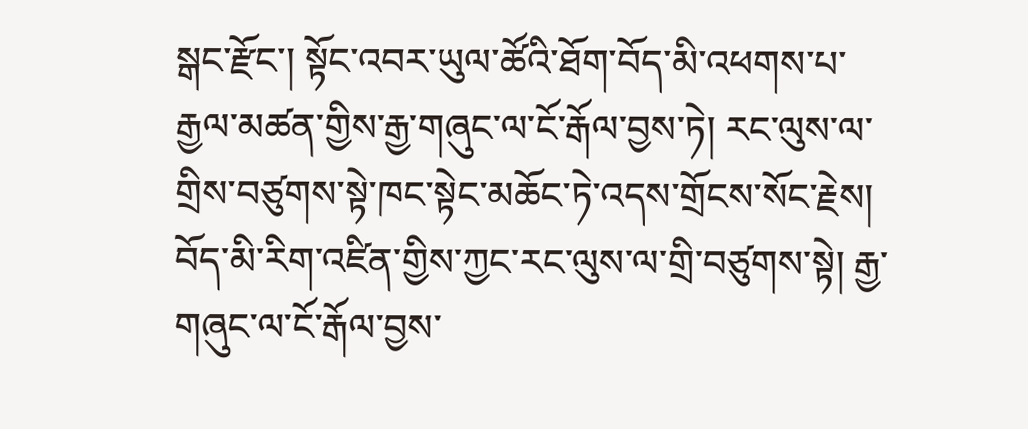སྒང་རྫོང་། སྟོང་འབར་ཡུལ་ཚོའི་ཐོག་བོད་མི་འཕགས་པ་རྒྱལ་མཚན་གྱིས་རྒྱ་གཞུང་ལ་ངོ་རྒོལ་བྱས་ཏེ། རང་ལུས་ལ་གྲིས་བཙུགས་སྟེ་ཁང་སྟེང་མཆོང་ཏེ་འདས་གྲོངས་སོང་རྗེས། བོད་མི་རིག་འཛིན་གྱིས་ཀྱང་རང་ལུས་ལ་གྲི་བཙུགས་སྟེ། རྒྱ་གཞུང་ལ་ངོ་རྒོལ་བྱས་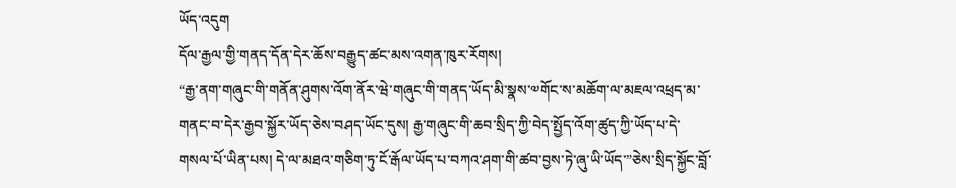ཡོད་འདུག
དོལ་རྒྱལ་གྱི་གནད་དོན་དེར་ཆོས་བརྒྱུད་ཚང་མས་འགན་ཁུར་རོགས།
“རྒྱ་ནག་གཞུང་གི་གནོན་ཤུགས་འོག་ནོར་ཝེ་གཞུང་གི་གནད་ཡོད་མི་སྣས་༧གོང་ས་མཆོག་ལ་མཇལ་འཕྲད་མ་གནང་བ་དེར་རྒྱབ་སྐྱོར་ཡོད་ཅེས་བཤད་ཡོང་དུས། རྒྱ་གཞུང་གི་ཆབ་སྲིད་ཀྱི་བེད་སྤྱོད་འོག་ཚུད་ཀྱི་ཡོད་པ་དེ་གསལ་པོ་ཡིན་པས། དེ་ལ་མཐའ་གཅིག་ཏུ་ངོ་རྒོལ་ཡོད་པ་བཀའ་ཤག་གི་ཚབ་བྱས་ཏེ་ཞུ་ཡི་ཡོད་”ཅེས་སྲིད་སྐྱོང་བློ་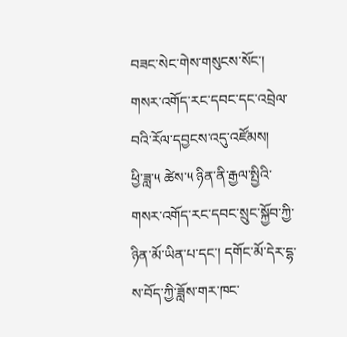བཟང་སེང་གེས་གསུངས་སོང་།
གསར་འགོད་རང་དབང་དང་འབྲེལ་བའི་རོལ་དབྱངས་འདུ་འཛོམས།
ཕྱི་ཟླ་༥ ཚེས་༥ ཉིན་ནི་རྒྱལ་སྤྱིའི་གསར་འགོད་རང་དབང་སྲུང་སྐྱོབ་ཀྱི་ཉིན་མོ་ཡིན་པ་དང་། དགོང་མོ་དེར་དྷ་ས་བོད་ཀྱི་ཟློས་གར་ཁང་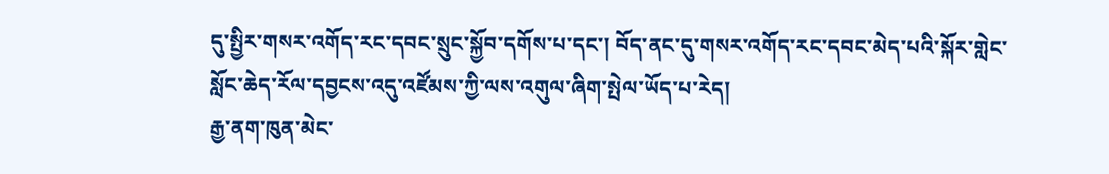དུ་སྤྱིར་གསར་འགོད་རང་དབང་སྲུང་སྐྱོབ་དགོས་པ་དང་། བོད་ནང་དུ་གསར་འགོད་རང་དབང་མེད་པའི་སྐོར་གླེང་སློང་ཆེད་རོལ་དབྱངས་འདུ་འཛོམས་ཀྱི་ལས་འགུལ་ཞིག་སྤེལ་ཡོད་པ་རེད།
རྒྱ་ནག་ཁུན་མེང་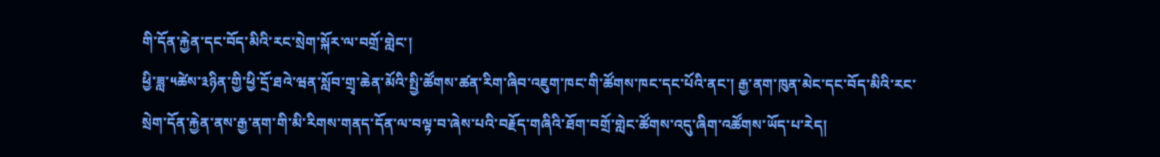གི་དོན་རྐྱེན་དང་བོད་མིའི་རང་སྲེག་སྐོར་ལ་བགྲོ་གླེང་།
ཕྱི་ཟླ་༥ཚེས་༣ཉིན་གྱི་ཕྱི་དྲོ་ཐའེ་ཝན་སློབ་གྲྭ་ཆེན་མོའི་སྤྱི་ཚོགས་ཚན་རིག་ཞིབ་འཇུག་ཁང་གི་ཚོགས་ཁང་དང་པོའི་ནང་། རྒྱ་ནག་ཁུན་མེང་དང་བོད་མིའི་རང་སྲེག་དོན་རྐྱེན་ནས་རྒྱ་ནག་གི་མི་རིགས་གནད་དོན་ལ་བལྟ་བ་ཞེས་པའི་བརྗོད་གཞིའི་ཐོག་བགྲོ་གླེང་ཚོགས་འདུ་ཞིག་འཚོགས་ཡོད་པ་རེད།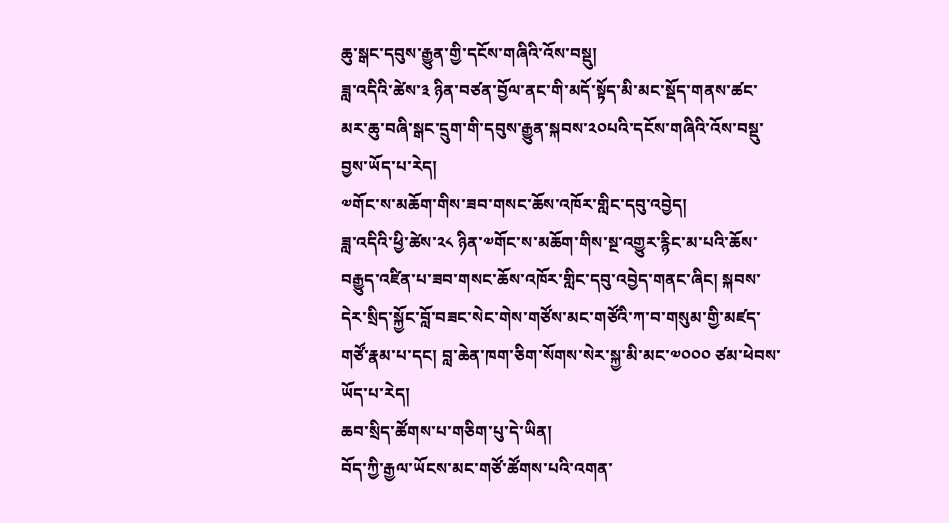ཆུ་སྒང་དབུས་རྒྱུན་གྱི་དངོས་གཞིའི་འོས་བསྡུ།
ཟླ་འདིའི་ཚེས་༣ ཉིན་བཙན་བྱོལ་ནང་གི་མདོ་སྟོད་མི་མང་སྡོད་གནས་ཚང་མར་ཆུ་བཞི་སྒང་དྲུག་གི་དབུས་རྒྱུན་སྐབས་༢༠པའི་དངོས་གཞིའི་འོས་བསྡུ་བྱས་ཡོད་པ་རེད།
༧གོང་ས་མཆོག་གིས་ཟབ་གསང་ཆོས་འཁོར་གླིང་དབུ་འབྱེད།
ཟླ་འདིའི་ཕྱི་ཚེས་༢༨ ཉིན་༧གོང་ས་མཆོག་གིས་སྔ་འགྱུར་རྙིང་མ་པའི་ཆོས་བརྒྱུད་འཛིན་པ་ཟབ་གསང་ཆོས་འཁོར་གླིང་དབུ་འབྱེད་གནང་ཞིང། སྐབས་དེར་སྲིད་སྐྱོང་བློ་བཟང་སེང་གེས་གཙོས་མང་གཙོའི་ཀ་བ་གསུམ་གྱི་མཛད་གཙོ་རྣམ་པ་དང། བླ་ཆེན་ཁག་ཅིག་སོགས་སེར་སྐྱ་མི་མང་༧༠༠༠ ཙམ་ཕེབས་ཡོད་པ་རེད།
ཆབ་སྲིད་ཚོགས་པ་གཅིག་པུ་དེ་ཡིན།
བོད་ཀྱི་རྒྱལ་ཡོངས་མང་གཙོ་ཚོགས་པའི་འགན་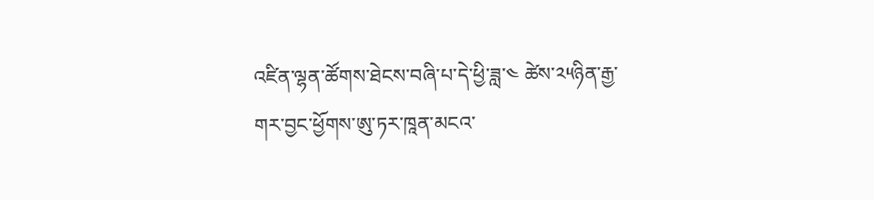འཛིན་ལྷན་ཚོགས་ཐེངས་བཞི་པ་དེ་ཕྱི་ཟླ་༤ ཚེས་༢༥ཉིན་རྒྱ་གར་བྱང་ཕྱོགས་ཨུ་ཏར་ཁཱན་མངའ་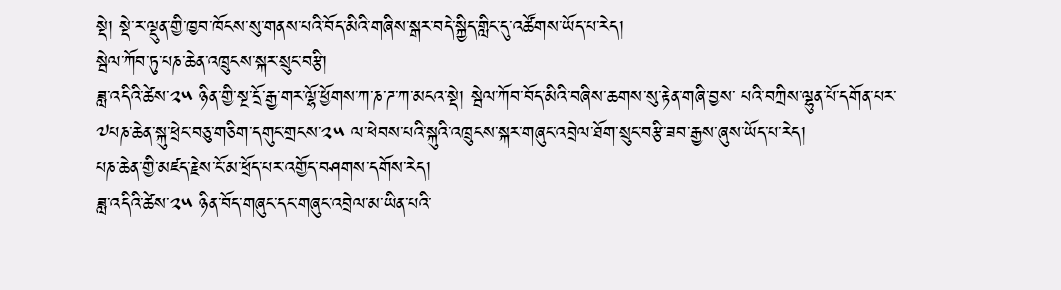སྡེ། སྡེ་ར་ལྡུན་གྱི་ཁྱབ་ཁོངས་སུ་གནས་པའི་བོད་མིའི་གཞིས་སྒར་བདེ་སྐྱིད་གླིང་དུ་འཚོགས་ཡོད་པ་རེད།
སྦེལ་ཀོབ་ཏུ་པཎ་ཆེན་འཁྲུངས་སྐར་སྲུང་བརྩི།
ཟླ་འདིའི་ཚེས་༢༥ ཉིན་གྱི་སྔ་དྲོ་རྒྱ་གར་ལྷོ་ཕྱོགས་ཀ་ཎ་ཌ་ཀ་མངའ་སྡེ། སྦེལ་ཀོབ་བོད་མིའི་བཞིས་ཆགས་སུ་རྟེན་གཞི་བྱས་ པའི་བཀྲིས་ལྷུན་པོ་དགོན་པར་༧པཎ་ཆེན་སྐུ་ཕྲེང་བཅུ་གཅིག་དགུང་གྲངས་༢༥ ལ་ཕེབས་པའི་སྐུའི་འཁྲུངས་སྐར་གཞུང་འབྲེལ་ཐོག་སྲུང་བརྩི་ཟབ་རྒྱས་ཞུས་ཡོད་པ་རེད།
པཎ་ཆེན་གྱི་མཛད་རྗེས་ངོ་མ་ཕྲོད་པར་འགྱོད་བཤགས་དགོས་རེད།
ཟླ་འདིའི་ཚེས་༢༥ ཉིན་བོད་གཞུང་དང་གཞུང་འབྲེལ་མ་ཡིན་པའི་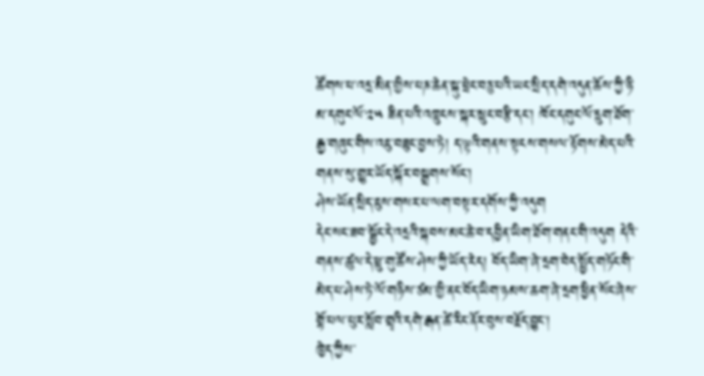ཚོགས་པ་འདྲ་མིན་གྱིས་པཎ་ཆེན་སྐུ་ཕྲེང་བཅུ་པའི་ཡང་སྲིད་དགེ་འདུན་ཆོས་ཀྱི་ཉི་མ་དགུང་ལོ་༢༥ ཟིན་པའི་འཁྲུངས་སྐར་སྲུང་བརྩི་དང་། ཁོང་དགུང་ལོ་དྲུག་ཐོག་རྒྱ་གཞུང་གིས་འཇུ་བཟུང་བྱས་ཏེ། ད་ལྟའི་གནས་སྟངས་གསལ་རྟོགས་མེད་པའི་གནས་སུ་གྱུར་ཡོད་སྐོར་བསྒྲགས་སོང་།
ཤེས་ཡོན་སྲིད་ཇུས་གསར་པ་ལག་བསྟར་དགོས་ཀྱི་འདུག
དེང་སང་ཟབ་སྦྱོང་དེ་འདྲའི་སྐབས་མང་ཆེ་བ་དབྱིན་ཡིག་ཐོག་གནང་གི་འདུག དེའི་གནས་ཚུལ་དེ་ཕྲུ་གུ་ཚོས་ཤེས་ཀྱི་ཡོད་རེད། བོད་ཡིག་ཞེ་དྲག་བེད་སྤྱོད་གཏོང་གི་མེད་པ་ཤེས་ཏེ་ལོ་གཉིས་ཙམ་གྱི་ནང་བོད་ཡིག་ཉམས་ཆག་ཞེ་དྲག་ཕྱིན་སོང་ཞེས་གྷོ་པལ་པུར་སློབ་གྲྭའི་དགེ་རྒན་ཚེ་རིང་ནོར་བུས་བརྗོད་བྱུང་།
ཁྱེད་ཀྱིས་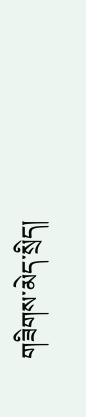གཟིགས་མེད་སྲིད།